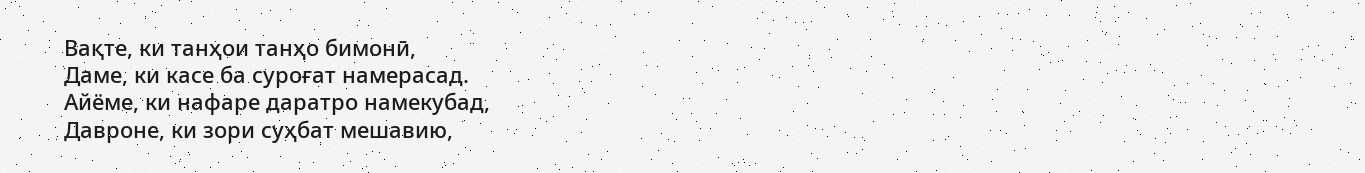Вақте, ки танҳои танҳо бимонӣ,
Даме, ки касе ба суроғат намерасад.
Айёме, ки нафаре даратро намекубад,
Давроне, ки зори суҳбат мешавию,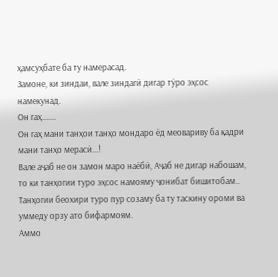ҳамсуҳбате ба ту намерасад.
Замоне, ки зиндаи, вале зиндагӣ дигар тӯро эҳсос намекунад.
Он гаҳ.......
Он гаҳ мани танҳои танҳо мондаро ёд меовариву ба қадри мани танҳо мерасӣ...!
Вале аҷаб не он замон маро наёбӣ, Аҷаб не дигар набошам, то ки танҳогии туро эҳсос намояму ҷонибат бишитобам.. Танҳогии беохири туро пур созаму ба ту таскину ороми ва уммеду орзу ато бифармоям.
Аммо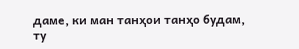даме, ки ман танҳои танҳо будам, ту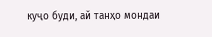куҷо буди, ай танҳо мондаи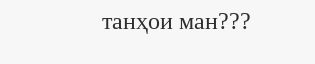танҳои ман???